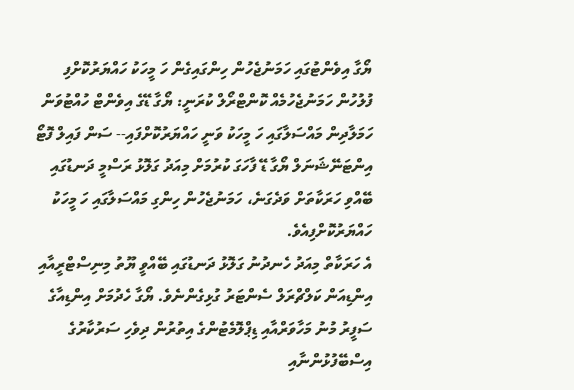ޔޯގާ އިވެންޓުގައި ހަމަނުޖެހުން ހިންގައިގެން ހަ މީހަކު ހައްޔަރުކޮށްފި
ފުލުހުން ހަމަނުޖެހުމެއް ކޮންޓްރޯލް ކުރަނީ: ޔޯގާ ޑޭގެ އިވެންޓް ހުއްޓުވަން ހަމަލާދިން މައްސަލާގައި ހަ މީހަކު ވަނީ ހައްޔަރުކޮށްފައި-- ސަން ފައިލް ފޮޓޯ
އިންޓަނޭޝަނަލް ޔޯގާ ޑޭ ފާހަގަ ކުރުމަށް މިއަދު ގަލޮޅު ރަސްމީ ދަނޑުގައި ބޭއްވި ހަރަކާތަށް ވަދެގަނެ، ހަމަނުޖެހުން ހިންގި މައްސަލާގައި ހަ މީހަކު ހައްޔަރުކޮށްފިއެވެ.
އެ ހަރަކާތް މިއަދު ހެނދުނު ގަލޮޅު ދަނޑުގައި ބޭއްވީ ޔޫތު މިނިސްޓްރީއާއި އިންޑިއަން ކަލްޗްރަލް ސެންޓަރު ގުޅިގެންނެވެ. ޔޯގާ ހެދުމަށް އިންޑިއާގެ ސަފީރު މުނު މަހާވަރްއާއި ޑިޕްލޮމެޓުންގެ އިތުރުން ދިވެހި ސަރުކާރުގެ އިސްބޭފުޅުންނާއި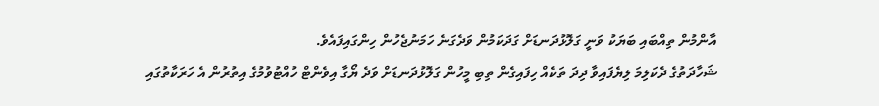އާންމުން ތިއްބައި ބަޔަކު ވަނީ ގަލޮޅުދަނޑަށް ގަދަކަމުން ވަދެގަނެ ހަމަނުޖެހުން ހިންގައިފައެވެ.
ޝަހާދަތުގެ ދެކަލިމަ ލިޔެފައިވާ ދިދަ ތަކެއް ހިފައިގެން ތިބި މީހުން ގަލޮޅުދަނޑަށް ވަދެ ޔޯގާ އިވެންޓް ހުއްޓުވުމުގެ އިތުރުން އެ ހަރަކާތުގައި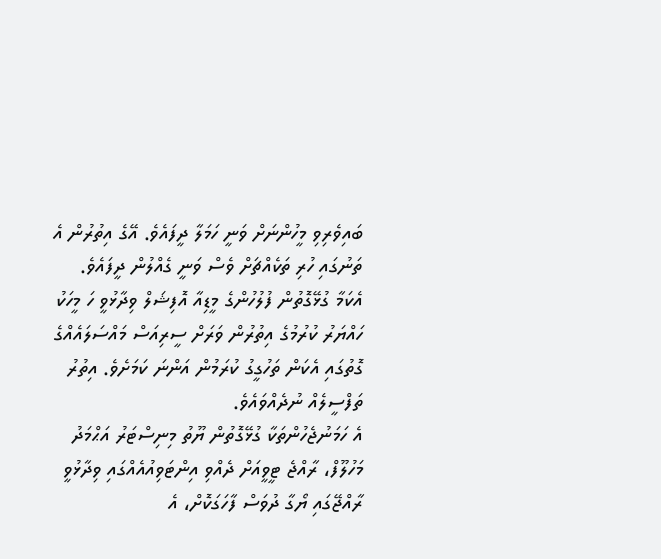ބައިވެރިވި މީހުންނަށް ވަނީ ހަމަލާ ދީފައެވެ. އޭގެ އިތުރުން އެ ތަނުގައި ހުރި ތަކެއްޗަށް ވެސް ވަނީ ގެއްލުން ދީފައެވެ.
އެކަމާ ގުޅޭގޮތުން ފުލުހުންގެ މީޑިއާ އޮފިޝަލް ވިދާޅުވީ ހަ މީހަކު ހައްޔަރު ކުރުމުގެ އިތުރުން ވަރަށް ސީރިއަސް މައްސަލައެއްގެ ގޮތުގައި އެކަން ތަހުގީގު ކުރަމުން އަންނަ ކަމަށެވެ. އިތުރު ތަފްސީލެއް ނުދެއްވައެވެ.
އެ ހަމަނުޖެހުންތަކާ ގުޅޭގޮތުން ޔޫތު މިނިސްޓަރު އަޙްމަދު މަހުލޫފް، ރާއްޖެ ޓީވީއަށް ދެއްވި އިންޓަވިއުއެއްގައި ވިދާޅުވީ ރާއްޖޭގައި ޔޯގާ ދުވަސް ފާހަގަކޮށް، އެ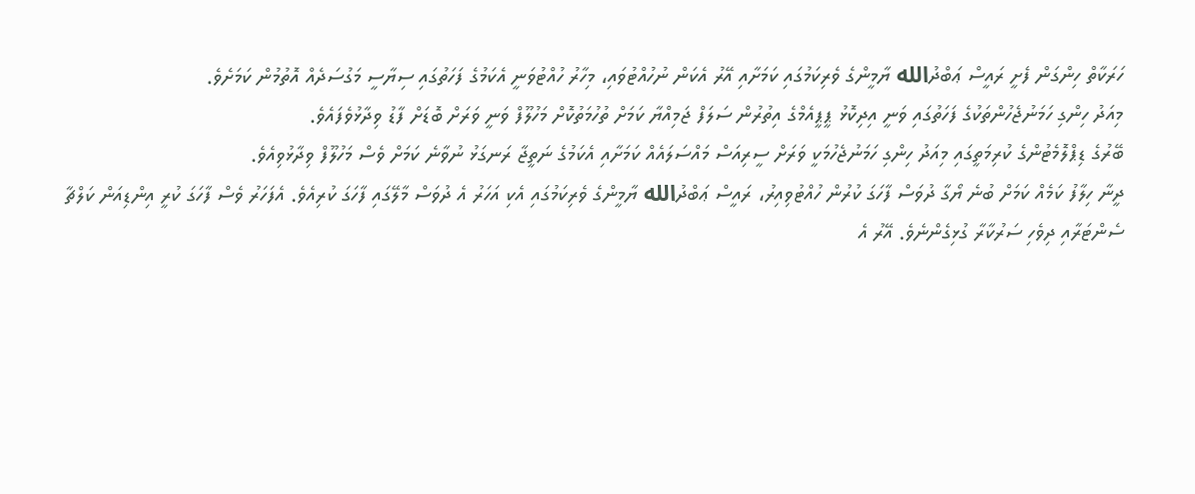ހަރަކާތް ހިންގަން ފެށީ ރައީސް ޢަބްދުالله ޔާމީންގެ ވެރިކަމުގައި ކަމަށާއި އޭރު އެކަން ނުހުއްޓުވައި، މިހާރު ހުއްޓުވަނީ އެކަމުގެ ފަހަތުގައި ސިޔާސީ މަގުސަދެއް އޮތުމުން ކަމަށެވެ.
މިއަދު ހިންގި ހަމަނުޖެހުންތަކުގެ ފަހަތުގައި ވަނީ އިދިކޮޅު ޕީޕީއެމްގެ އިތުރުން ސަލަފް ޖަމިއްޔާ ކަމަށް ތުހުމަތުކޮށް މަހުލޫފް ވަނީ ވަރަށް ބޮޑަށް ފާޑު ވިދާޅުވެފައެވެ.
ބޭރުގެ ޑިޕްލޮމެޓުންގެ ކުރިމަތީގައި މިއަދު ހިންގި ހަމަނުޖެހުމަކީ ވަރަށް ސީރިއަސް މައްސަލައެއް ކަމަށާއި އެކަމުގެ ނަތީޖާ ރަނގަޅު ނުވާނެ ކަމަށް ވެސް މަހުލޫފް ވިދާޅުވިއެވެ.
ދީނާ ހިލާފު ކަމެއް ކަމަށް ބުނެ ޔޯގާ ދުވަސް ފާހަގަ ކުރުން ހުއްޓުވިއިރު، ރައީސް ޢަބްދުالله ޔާމީންގެ ވެރިކަމުގައި އެކި އަހަރު އެ ދުވަސް މާލޭގައި ފާހަގަ ކުރިއެވެ. އެފަހަރު ވެސް ފާހަގަ ކުރީ އިންޑިއަން ކަލްޗާ ސެންޓަރާއި ދިވެހި ސަރުކާރާ ގުޅިގެންނެވެ. އޭރު އެ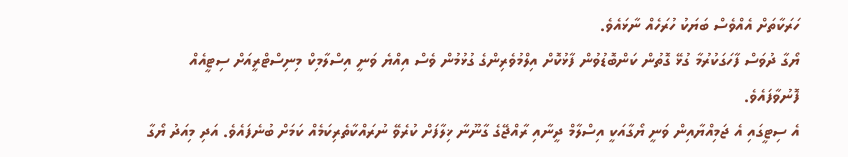ހަރަކާތަށް އެއްވެސް ބަޔަކު ހުރަހެއް ނާޅައެވެ.
ޔޯގާ ދުވަސް ފާހަގަކުރުމާ ގުޅޭ ގޮތުން ކަންބޮޑުވުން ފާޅުކޮށް އިލްމުވެރިންގެ ގުޅުމުން ވެސް އިއްޔެ ވަނީ އިސްލާމިކް މިނިސްޓްރީއަށް ސިޓީއެއް ފޮނުވާފައެވެ.
އެ ސިޓީގައި އެ ޖަމިއްޔާއިން ވަނީ ޔޯގާއަކީ އިސްލާމް ދީނާއި ރާއްޖޭގެ ގާނޫނާ ޚިލާފަށް ކުރެވޭ ނުރައްކާތެރިކަމެއް ކަމަށް ބުނެފައެވެ. އަދި މިއަދު ޔޯގާ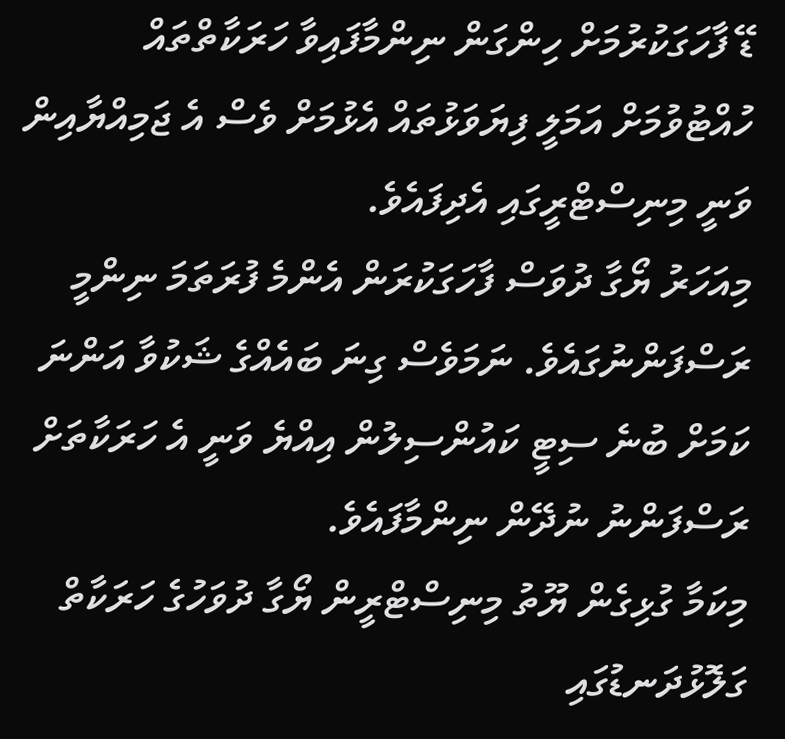ޑޭ ފާހަގަކުރުމަށް ހިންގަން ނިންމާފައިވާ ހަރަކާތްތައް ހުއްޓުވުމަށް އަމަލީ ފިޔަވަޅުތައް އެޅުމަށް ވެސް އެ ޖަމިއްޔާއިން ވަނީ މިނިސްޓްރީގައި އެދިފައެވެ.
މިއަހަރު ޔޯގާ ދުވަސް ފާހަގަކުރަން އެންމެ ފުރަތަމަ ނިންމީ ރަސްފަންނުގައެވެ. ނަމަވެސް ގިނަ ބައެއްގެ ޝަކުވާ އަންނަ ކަމަށް ބުނެ ސިޓީ ކައުންސިލުން އިއްޔެ ވަނީ އެ ހަރަކާތަށް ރަސްފަންނު ނުދޭން ނިންމާފައެވެ.
މިކަމާ ގުޅިގެން ޔޫތު މިނިސްޓްރީން ޔޯގާ ދުވަހުގެ ހަރަކާތް ގަލޮޅުދަނޑުގައި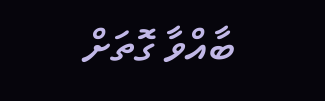ބާއްވާ ގޮތަށް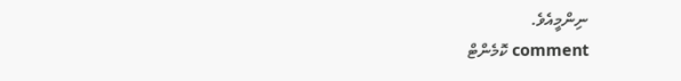ނިންމީއެވެ.
comment ކޮމެންޓް